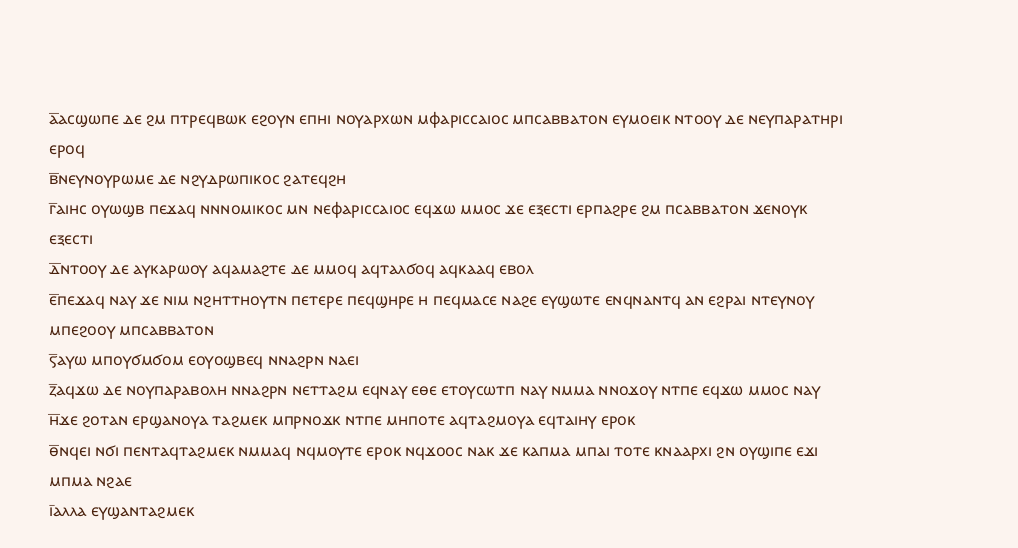ⲁ̅ⲁⲥϣⲱⲡⲉ ⲇⲉ ϩⲙ ⲡⲧⲣⲉϥⲃⲱⲕ ⲉϩⲟⲩⲛ ⲉⲡⲏⲓ ⲛⲟⲩⲁⲣⲭⲱⲛ ⲙⲫⲁⲣⲓⲥⲥⲁⲓⲟⲥ ⲙⲡⲥⲁⲃⲃⲁⲧⲟⲛ ⲉⲩⲙⲟⲉⲓⲕ ⲛⲧⲟⲟⲩ ⲇⲉ ⲛⲉⲩⲡⲁⲣⲁⲧⲏⲣⲓ ⲉⲣⲟϥ
ⲃ̅ⲛⲉⲩⲛⲟⲩⲣⲱⲙⲉ ⲇⲉ ⲛϩⲩⲇⲣⲱⲡⲓⲕⲟⲥ ϩⲁⲧⲉϥϩⲏ
ⲅ̅ⲁⲓⲏⲥ ⲟⲩⲱϣⲃ ⲡⲉϫⲁϥ ⲛⲛⲛⲟⲙⲓⲕⲟⲥ ⲙⲛ ⲛⲉⲫⲁⲣⲓⲥⲥⲁⲓⲟⲥ ⲉϥϫⲱ ⲙⲙⲟⲥ ϫⲉ ⲉⲝⲉⲥⲧⲓ ⲉⲣⲡⲁϩⲣⲉ ϩⲙ ⲡⲥⲁⲃⲃⲁⲧⲟⲛ ϫⲉⲛⲟⲩⲕ ⲉⲝⲉⲥⲧⲓ
ⲇ̅ⲛⲧⲟⲟⲩ ⲇⲉ ⲁⲩⲕⲁⲣⲱⲟⲩ ⲁϥⲁⲙⲁϩⲧⲉ ⲇⲉ ⲙⲙⲟϥ ⲁϥⲧⲁⲗϭⲟϥ ⲁϥⲕⲁⲁϥ ⲉⲃⲟⲗ
ⲉ̅ⲡⲉϫⲁϥ ⲛⲁⲩ ϫⲉ ⲛⲓⲙ ⲛϩⲏⲧⲧⲏⲟⲩⲧⲛ ⲡⲉⲧⲉⲣⲉ ⲡⲉϥϣⲏⲣⲉ ⲏ ⲡⲉϥⲙⲁⲥⲉ ⲛⲁϩⲉ ⲉⲩϣⲱⲧⲉ ⲉⲛϥⲛⲁⲛⲧϥ ⲁⲛ ⲉϩⲣⲁⲓ ⲛⲧⲉⲩⲛⲟⲩ ⲙⲡⲉϩⲟⲟⲩ ⲙⲡⲥⲁⲃⲃⲁⲧⲟⲛ
ⲋ̅ⲁⲩⲱ ⲙⲡⲟⲩϭⲙϭⲟⲙ ⲉⲟⲩⲟϣⲃⲉϥ ⲛⲛⲁϩⲣⲛ ⲛⲁⲉⲓ
ⲍ̅ⲁϥϫⲱ ⲇⲉ ⲛⲟⲩⲡⲁⲣⲁⲃⲟⲗⲏ ⲛⲛⲁϩⲣⲛ ⲛⲉⲧⲧⲁϩⲙ ⲉϥⲛⲁⲩ ⲉⲑⲉ ⲉⲧⲟⲩⲥⲱⲧⲡ ⲛⲁⲩ ⲛⲙⲙⲁ ⲛⲛⲟϫⲟⲩ ⲛⲧⲡⲉ ⲉϥϫⲱ ⲙⲙⲟⲥ ⲛⲁⲩ
ⲏ̅ϫⲉ ϩⲟⲧⲁⲛ ⲉⲣϣⲁⲛⲟⲩⲁ ⲧⲁϩⲙⲉⲕ ⲙⲡⲣⲛⲟϫⲕ ⲛⲧⲡⲉ ⲙⲏⲡⲟⲧⲉ ⲁϥⲧⲁϩⲙⲟⲩⲁ ⲉϥⲧⲁⲓⲏⲩ ⲉⲣⲟⲕ
ⲑ̅ⲛϥⲉⲓ ⲛϭⲓ ⲡⲉⲛⲧⲁϥⲧⲁϩⲙⲉⲕ ⲛⲙⲙⲁϥ ⲛϥⲙⲟⲩⲧⲉ ⲉⲣⲟⲕ ⲛϥϫⲟⲟⲥ ⲛⲁⲕ ϫⲉ ⲕⲁⲡⲙⲁ ⲙⲡⲁⲓ ⲧⲟⲧⲉ ⲕⲛⲁⲁⲣⲭⲓ ϩⲛ ⲟⲩϣⲓⲡⲉ ⲉϫⲓ ⲙⲡⲙⲁ ⲛϩⲁⲉ
ⲓ̅ⲁⲗⲗⲁ ⲉⲩϣⲁⲛⲧⲁϩⲙⲉⲕ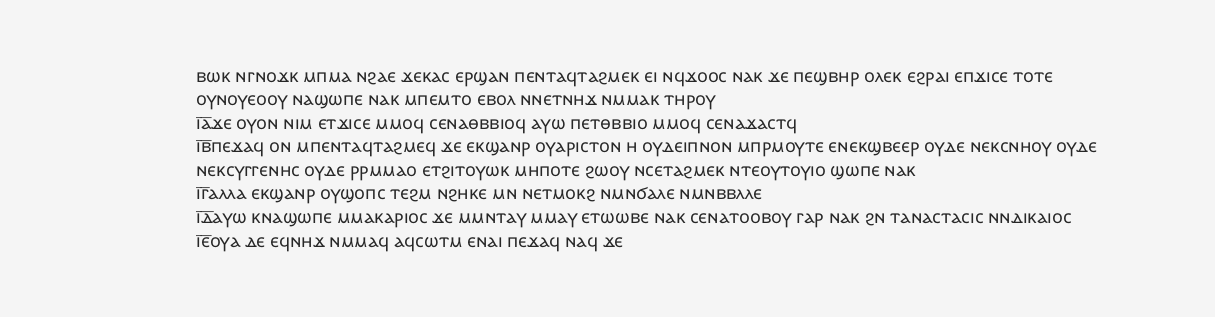ⲃⲱⲕ ⲛⲅⲛⲟϫⲕ ⲙⲡⲙⲁ ⲛϩⲁⲉ ϫⲉⲕⲁⲥ ⲉⲣϣⲁⲛ ⲡⲉⲛⲧⲁϥⲧⲁϩⲙⲉⲕ ⲉⲓ ⲛϥϫⲟⲟⲥ ⲛⲁⲕ ϫⲉ ⲡⲉϣⲃⲏⲣ ⲟⲗⲉⲕ ⲉϩⲣⲁⲓ ⲉⲡϫⲓⲥⲉ ⲧⲟⲧⲉ ⲟⲩⲛⲟⲩⲉⲟⲟⲩ ⲛⲁϣⲱⲡⲉ ⲛⲁⲕ ⲙⲡⲉⲙⲧⲟ ⲉⲃⲟⲗ ⲛⲛⲉⲧⲛⲏϫ ⲛⲙⲙⲁⲕ ⲧⲏⲣⲟⲩ
ⲓ̅ⲁ̅ϫⲉ ⲟⲩⲟⲛ ⲛⲓⲙ ⲉⲧϫⲓⲥⲉ ⲙⲙⲟϥ ⲥⲉⲛⲁⲑⲃⲃⲓⲟϥ ⲁⲩⲱ ⲡⲉⲧⲑⲃⲃⲓⲟ ⲙⲙⲟϥ ⲥⲉⲛⲁϫⲁⲥⲧϥ
ⲓ̅ⲃ̅ⲡⲉϫⲁϥ ⲟⲛ ⲙⲡⲉⲛⲧⲁϥⲧⲁϩⲙⲉϥ ϫⲉ ⲉⲕϣⲁⲛⲣ ⲟⲩⲁⲣⲓⲥⲧⲟⲛ ⲏ ⲟⲩⲇⲉⲓⲡⲛⲟⲛ ⲙⲡⲣⲙⲟⲩⲧⲉ ⲉⲛⲉⲕϣⲃⲉⲉⲣ ⲟⲩⲇⲉ ⲛⲉⲕⲥⲛⲏⲟⲩ ⲟⲩⲇⲉ ⲛⲉⲕⲥⲩⲅⲅⲉⲛⲏⲥ ⲟⲩⲇⲉ ⲣⲣⲙⲙⲁⲟ ⲉⲧϩⲓⲧⲟⲩⲱⲕ ⲙⲏⲡⲟⲧⲉ ϩⲱⲟⲩ ⲛⲥⲉⲧⲁϩⲙⲉⲕ ⲛⲧⲉⲟⲩⲧⲟⲩⲓⲟ ϣⲱⲡⲉ ⲛⲁⲕ
ⲓ̅ⲅ̅ⲁⲗⲗⲁ ⲉⲕϣⲁⲛⲣ ⲟⲩϣⲟⲡⲥ ⲧⲉϩⲙ ⲛϩⲏⲕⲉ ⲙⲛ ⲛⲉⲧⲙⲟⲕϩ ⲛⲙⲛϭⲁⲗⲉ ⲛⲙⲛⲃⲃⲗⲗⲉ
ⲓ̅ⲇ̅ⲁⲩⲱ ⲕⲛⲁϣⲱⲡⲉ ⲙⲙⲁⲕⲁⲣⲓⲟⲥ ϫⲉ ⲙⲙⲛⲧⲁⲩ ⲙⲙⲁⲩ ⲉⲧⲱⲱⲃⲉ ⲛⲁⲕ ⲥⲉⲛⲁⲧⲟⲟⲃⲟⲩ ⲅⲁⲣ ⲛⲁⲕ ϩⲛ ⲧⲁⲛⲁⲥⲧⲁⲥⲓⲥ ⲛⲛⲇⲓⲕⲁⲓⲟⲥ
ⲓ̅ⲉ̅ⲟⲩⲁ ⲇⲉ ⲉϥⲛⲏϫ ⲛⲙⲙⲁϥ ⲁϥⲥⲱⲧⲙ ⲉⲛⲁⲓ ⲡⲉϫⲁϥ ⲛⲁϥ ϫⲉ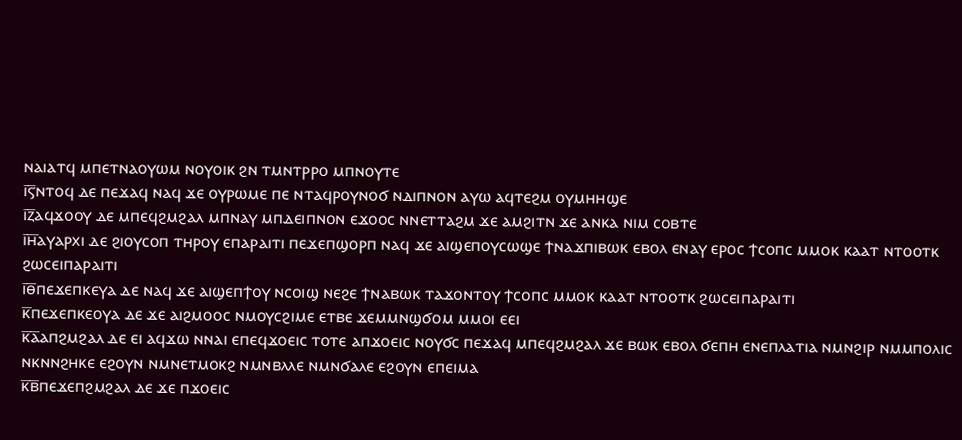ⲛⲁⲓⲁⲧϥ ⲙⲡⲉⲧⲛⲁⲟⲩⲱⲙ ⲛⲟⲩⲟⲓⲕ ϩⲛ ⲧⲙⲛⲧⲣⲣⲟ ⲙⲡⲛⲟⲩⲧⲉ
ⲓ̅ⲋ̅ⲛⲧⲟϥ ⲇⲉ ⲡⲉϫⲁϥ ⲛⲁϥ ϫⲉ ⲟⲩⲣⲱⲙⲉ ⲡⲉ ⲛⲧⲁϥⲣⲟⲩⲛⲟϭ ⲛⲇⲓⲡⲛⲟⲛ ⲁⲩⲱ ⲁϥⲧⲉϩⲙ ⲟⲩⲙⲏⲏϣⲉ
ⲓ̅ⲍ̅ⲁϥϫⲟⲟⲩ ⲇⲉ ⲙⲡⲉϥϩⲙϩⲁⲗ ⲙⲡⲛⲁⲩ ⲙⲡⲇⲉⲓⲡⲛⲟⲛ ⲉϫⲟⲟⲥ ⲛⲛⲉⲧⲧⲁϩⲙ ϫⲉ ⲁⲙϩⲓⲧⲛ ϫⲉ ⲁⲛⲕⲁ ⲛⲓⲙ ⲥⲟⲃⲧⲉ
ⲓ̅ⲏ̅ⲁⲩⲁⲣⲭⲓ ⲇⲉ ϩⲓⲟⲩⲥⲟⲡ ⲧⲏⲣⲟⲩ ⲉⲡⲁⲣⲁⲓⲧⲓ ⲡⲉϫⲉⲡϣⲟⲣⲡ ⲛⲁϥ ϫⲉ ⲁⲓϣⲉⲡⲟⲩⲥⲱϣⲉ ϯⲛⲁϫⲡⲓⲃⲱⲕ ⲉⲃⲟⲗ ⲉⲛⲁⲩ ⲉⲣⲟⲥ ϯⲥⲟⲡⲥ ⲙⲙⲟⲕ ⲕⲁⲁⲧ ⲛⲧⲟⲟⲧⲕ ϩⲱⲥⲉⲓⲡⲁⲣⲁⲓⲧⲓ
ⲓ̅ⲑ̅ⲡⲉϫⲉⲡⲕⲉⲩⲁ ⲇⲉ ⲛⲁϥ ϫⲉ ⲁⲓϣⲉⲡϯⲟⲩ ⲛⲥⲟⲓϣ ⲛⲉϩⲉ ϯⲛⲁⲃⲱⲕ ⲧⲁϫⲟⲛⲧⲟⲩ ϯⲥⲟⲡⲥ ⲙⲙⲟⲕ ⲕⲁⲁⲧ ⲛⲧⲟⲟⲧⲕ ϩⲱⲥⲉⲓⲡⲁⲣⲁⲓⲧⲓ
ⲕ̅ⲡⲉϫⲉⲡⲕⲉⲟⲩⲁ ⲇⲉ ϫⲉ ⲁⲓϩⲙⲟⲟⲥ ⲛⲙⲟⲩⲥϩⲓⲙⲉ ⲉⲧⲃⲉ ϫⲉⲙⲙⲛϣϭⲟⲙ ⲙⲙⲟⲓ ⲉⲉⲓ
ⲕ̅ⲁ̅ⲁⲡϩⲙϩⲁⲗ ⲇⲉ ⲉⲓ ⲁϥϫⲱ ⲛⲛⲁⲓ ⲉⲡⲉϥϫⲟⲉⲓⲥ ⲧⲟⲧⲉ ⲁⲡϫⲟⲉⲓⲥ ⲛⲟⲩϭⲥ ⲡⲉϫⲁϥ ⲙⲡⲉϥϩⲙϩⲁⲗ ϫⲉ ⲃⲱⲕ ⲉⲃⲟⲗ ϭⲉⲡⲏ ⲉⲛⲉⲡⲗⲁⲧⲓⲁ ⲛⲙⲛϩⲓⲣ ⲛⲙⲙⲡⲟⲗⲓⲥ ⲛⲕⲛⲛϩⲏⲕⲉ ⲉϩⲟⲩⲛ ⲛⲙⲛⲉⲧⲙⲟⲕϩ ⲛⲙⲛⲃⲗⲗⲉ ⲛⲙⲛϭⲁⲗⲉ ⲉϩⲟⲩⲛ ⲉⲡⲉⲓⲙⲁ
ⲕ̅ⲃ̅ⲡⲉϫⲉⲡϩⲙϩⲁⲗ ⲇⲉ ϫⲉ ⲡϫⲟⲉⲓⲥ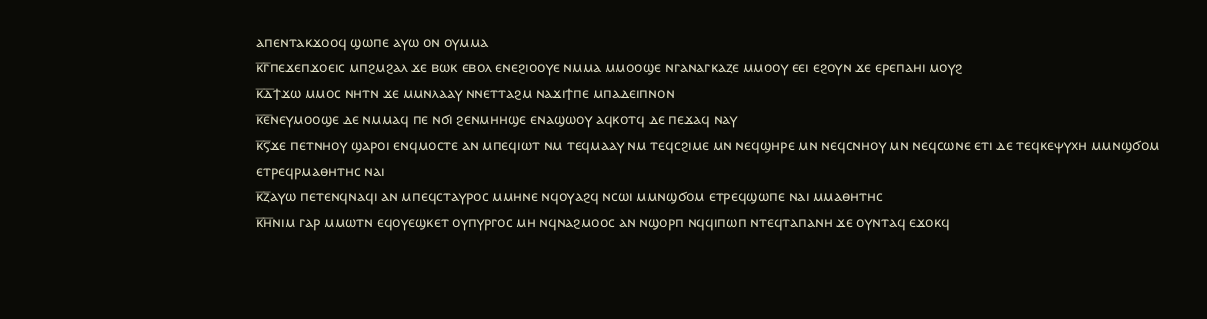ⲁⲡⲉⲛⲧⲁⲕϫⲟⲟϥ ϣⲱⲡⲉ ⲁⲩⲱ ⲟⲛ ⲟⲩⲙⲙⲁ
ⲕ̅ⲅ̅ⲡⲉϫⲉⲡϫⲟⲉⲓⲥ ⲙⲡϩⲙϩⲁⲗ ϫⲉ ⲃⲱⲕ ⲉⲃⲟⲗ ⲉⲛⲉϩⲓⲟⲟⲩⲉ ⲛⲙⲙⲁ ⲙⲙⲟⲟϣⲉ ⲛⲅⲁⲛⲁⲅⲕⲁⲍⲉ ⲙⲙⲟⲟⲩ ⲉⲉⲓ ⲉϩⲟⲩⲛ ϫⲉ ⲉⲣⲉⲡⲁⲏⲓ ⲙⲟⲩϩ
ⲕ̅ⲇ̅ϯϫⲱ ⲙⲙⲟⲥ ⲛⲏⲧⲛ ϫⲉ ⲙⲙⲛⲗⲁⲁⲩ ⲛⲛⲉⲧⲧⲁϩⲙ ⲛⲁϫⲓϯⲡⲉ ⲙⲡⲁⲇⲉⲓⲡⲛⲟⲛ
ⲕ̅ⲉ̅ⲛⲉⲩⲙⲟⲟϣⲉ ⲇⲉ ⲛⲙⲙⲁϥ ⲡⲉ ⲛϭⲓ ϩⲉⲛⲙⲏⲏϣⲉ ⲉⲛⲁϣⲱⲟⲩ ⲁϥⲕⲟⲧϥ ⲇⲉ ⲡⲉϫⲁϥ ⲛⲁⲩ
ⲕ̅ⲋ̅ϫⲉ ⲡⲉⲧⲛⲏⲟⲩ ϣⲁⲣⲟⲓ ⲉⲛϥⲙⲟⲥⲧⲉ ⲁⲛ ⲙⲡⲉϥⲓⲱⲧ ⲛⲙ ⲧⲉϥⲙⲁⲁⲩ ⲛⲙ ⲧⲉϥⲥϩⲓⲙⲉ ⲙⲛ ⲛⲉϥϣⲏⲣⲉ ⲙⲛ ⲛⲉϥⲥⲛⲏⲟⲩ ⲙⲛ ⲛⲉϥⲥⲱⲛⲉ ⲉⲧⲓ ⲇⲉ ⲧⲉϥⲕⲉⲯⲩⲭⲏ ⲙⲙⲛϣϭⲟⲙ ⲉⲧⲣⲉϥⲣⲙⲁⲑⲏⲧⲏⲥ ⲛⲁⲓ
ⲕ̅ⲍ̅ⲁⲩⲱ ⲡⲉⲧⲉⲛϥⲛⲁϥⲓ ⲁⲛ ⲙⲡⲉϥⲥⲧⲁⲩⲣⲟⲥ ⲙⲙⲏⲛⲉ ⲛϥⲟⲩⲁϩϥ ⲛⲥⲱⲓ ⲙⲙⲛϣϭⲟⲙ ⲉⲧⲣⲉϥϣⲱⲡⲉ ⲛⲁⲓ ⲙⲙⲁⲑⲏⲧⲏⲥ
ⲕ̅ⲏ̅ⲛⲓⲙ ⲅⲁⲣ ⲙⲙⲱⲧⲛ ⲉϥⲟⲩⲉϣⲕⲉⲧ ⲟⲩⲡⲩⲣⲅⲟⲥ ⲙⲏ ⲛϥⲛⲁϩⲙⲟⲟⲥ ⲁⲛ ⲛϣⲟⲣⲡ ⲛϥϥⲓⲡⲱⲡ ⲛⲧⲉϥⲧⲁⲡⲁⲛⲏ ϫⲉ ⲟⲩⲛⲧⲁϥ ⲉϫⲟⲕϥ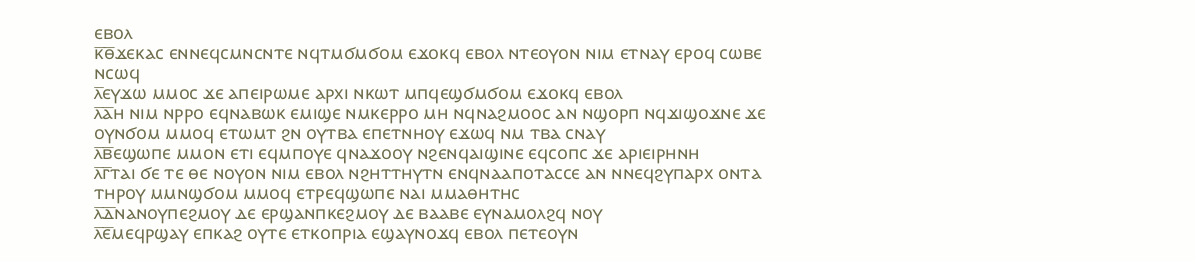ⲉⲃⲟⲗ
ⲕ̅ⲑ̅ϫⲉⲕⲁⲥ ⲉⲛⲛⲉϥⲥⲙⲛⲥⲛⲧⲉ ⲛϥⲧⲙϭⲙϭⲟⲙ ⲉϫⲟⲕϥ ⲉⲃⲟⲗ ⲛⲧⲉⲟⲩⲟⲛ ⲛⲓⲙ ⲉⲧⲛⲁⲩ ⲉⲣⲟϥ ⲥⲱⲃⲉ ⲛⲥⲱϥ
ⲗ̅ⲉⲩϫⲱ ⲙⲙⲟⲥ ϫⲉ ⲁⲡⲉⲓⲣⲱⲙⲉ ⲁⲣⲭⲓ ⲛⲕⲱⲧ ⲙⲡϥⲉϣϭⲙϭⲟⲙ ⲉϫⲟⲕϥ ⲉⲃⲟⲗ
ⲗ̅ⲁ̅ⲏ ⲛⲓⲙ ⲛⲣⲣⲟ ⲉϥⲛⲁⲃⲱⲕ ⲉⲙⲓϣⲉ ⲛⲙⲕⲉⲣⲣⲟ ⲙⲏ ⲛϥⲛⲁϩⲙⲟⲟⲥ ⲁⲛ ⲛϣⲟⲣⲡ ⲛϥϫⲓϣⲟϫⲛⲉ ϫⲉ ⲟⲩⲛϭⲟⲙ ⲙⲙⲟϥ ⲉⲧⲱⲙⲧ ϩⲛ ⲟⲩⲧⲃⲁ ⲉⲡⲉⲧⲛⲏⲟⲩ ⲉϫⲱϥ ⲛⲙ ⲧⲃⲁ ⲥⲛⲁⲩ
ⲗ̅ⲃ̅ⲉϣⲱⲡⲉ ⲙⲙⲟⲛ ⲉⲧⲓ ⲉϥⲙⲡⲟⲩⲉ ϥⲛⲁϫⲟⲟⲩ ⲛϩⲉⲛϥⲁⲓϣⲓⲛⲉ ⲉϥⲥⲟⲡⲥ ϫⲉ ⲁⲣⲓⲉⲓⲣⲏⲛⲏ
ⲗ̅ⲅ̅ⲧⲁⲓ ϭⲉ ⲧⲉ ⲑⲉ ⲛⲟⲩⲟⲛ ⲛⲓⲙ ⲉⲃⲟⲗ ⲛϩⲏⲧⲧⲏⲩⲧⲛ ⲉⲛϥⲛⲁⲁⲡⲟⲧⲁⲥⲥⲉ ⲁⲛ ⲛⲛⲉϥϩⲩⲡⲁⲣⲭ ⲟⲛⲧⲁ ⲧⲏⲣⲟⲩ ⲙⲙⲛϣϭⲟⲙ ⲙⲙⲟϥ ⲉⲧⲣⲉϥϣⲱⲡⲉ ⲛⲁⲓ ⲙⲙⲁⲑⲏⲧⲏⲥ
ⲗ̅ⲇ̅ⲛⲁⲛⲟⲩⲡⲉϩⲙⲟⲩ ⲇⲉ ⲉⲣϣⲁⲛⲡⲕⲉϩⲙⲟⲩ ⲇⲉ ⲃⲁⲁⲃⲉ ⲉⲩⲛⲁⲙⲟⲗϩϥ ⲛⲟⲩ
ⲗ̅ⲉ̅ⲙⲉϥⲣϣⲁⲩ ⲉⲡⲕⲁϩ ⲟⲩⲧⲉ ⲉⲧⲕⲟⲡⲣⲓⲁ ⲉϣⲁⲩⲛⲟϫϥ ⲉⲃⲟⲗ ⲡⲉⲧⲉⲟⲩⲛ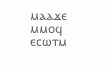ⲙⲁⲁϫⲉ ⲙⲙⲟϥ ⲉⲥⲱⲧⲙ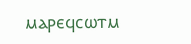ⲙⲁⲣⲉϥⲥⲱⲧⲙ